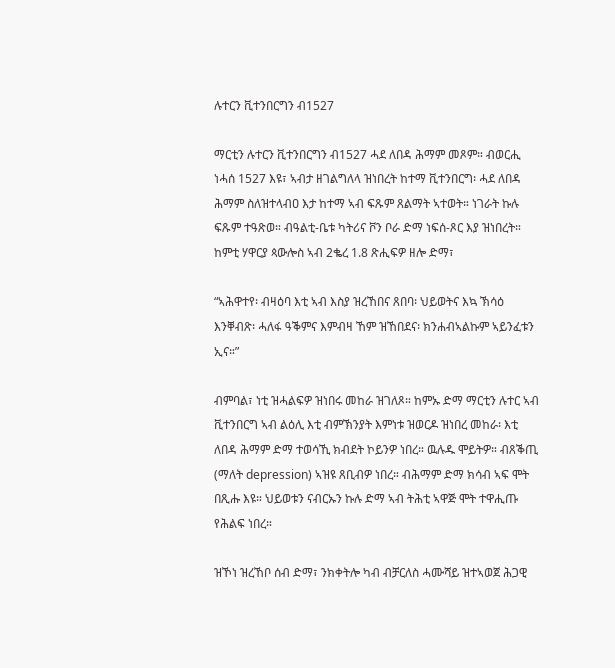ሉተርን ቪተንበርግን ብ1527

ማርቲን ሉተርን ቪተንበርግን ብ1527 ሓደ ለበዳ ሕማም መጾም። ብወርሒ ነሓሰ 1527 እዩ፣ ኣብታ ዘገልግለላ ዝነበረት ከተማ ቪተንበርግ፡ ሓደ ለበዳ ሕማም ስለዝተላብዐ እታ ከተማ ኣብ ፍጹም ጸልማት ኣተወት። ነገራት ኩሉ ፍጹም ተዓጽወ። ብዓልቲ-ቤቱ ካትሪና ቮን ቦራ ድማ ነፍሰ-ጾር እያ ዝነበረት። ከምቲ ሃዋርያ ጳውሎስ ኣብ 2ቈረ 1.8 ጽሒፍዎ ዘሎ ድማ፣

“ኣሕዋተየ፡ ብዛዕባ እቲ ኣብ እስያ ዝረኸበና ጸበባ፡ ህይወትና እኳ ኽሳዕ እንቐብጽ፡ ሓለፋ ዓቕምና እምብዛ ኸም ዝኸበደና፡ ክንሐብኣልኩም ኣይንፈቱን ኢና።”

ብምባል፣ ነቲ ዝሓልፍዎ ዝነበሩ መከራ ዝገለጾ። ከምኡ ድማ ማርቲን ሉተር ኣብ ቪተንበርግ ኣብ ልዕሊ እቲ ብምኽንያት እምነቱ ዝወርዶ ዝነበረ መከራ፡ እቲ ለበዳ ሕማም ድማ ተወሳኺ ክብደት ኮይንዎ ነበረ። ዉሉዱ ሞይትዎ። ብጸቕጢ (ማለት depression) ኣዝዩ ጸቢብዎ ነበረ። ብሕማም ድማ ክሳብ ኣፍ ሞት በጺሑ እዩ። ህይወቱን ናብርኡን ኩሉ ድማ ኣብ ትሕቲ ኣዋጅ ሞት ተዋሒጡ የሕልፍ ነበረ።

ዝኾነ ዝረኸቦ ሰብ ድማ፣ ንክቀትሎ ካብ ብቻርለስ ሓሙሻይ ዝተኣወጀ ሕጋዊ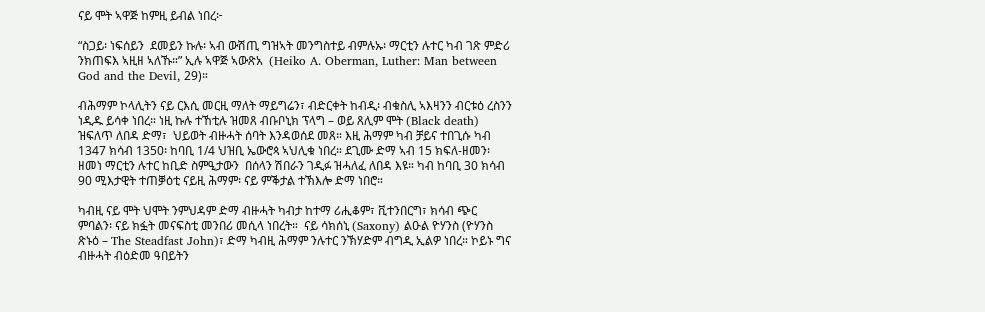ናይ ሞት ኣዋጅ ከምዚ ይብል ነበረ፦

“ስጋይ፡ ነፍሰይን  ደመይን ኩሉ፡ ኣብ ውሽጢ ግዝኣት መንግስተይ ብምሉኡ፡ ማርቲን ሉተር ካብ ገጽ ምድሪ ንክጠፍእ ኣዚዘ ኣለኹ።” ኢሉ ኣዋጅ ኣውጽአ  (Heiko A. Oberman, Luther: Man between God and the Devil, 29)።

ብሕማም ኮላሊትን ናይ ርእሲ መርዚ ማለት ማይግሬን፣ ብድርቀት ከብዲ፡ ብቁስሊ ኣእዛንን ብርቱዕ ረስንን ነዲዱ ይሳቀ ነበረ። ነዚ ኩሉ ተኸቲሉ ዝመጸ ብቡቦኒክ ፕላግ – ወይ ጸሊም ሞት (Black death) ዝፍለጥ ለበዳ ድማ፣  ህይወት ብዙሓት ሰባት እንዳወሰደ መጸ። እዚ ሕማም ካብ ቻይና ተበጊሱ ካብ 1347 ክሳብ 1350፡ ከባቢ 1/4 ህዝቢ ኤውሮጳ ኣህሊቁ ነበረ። ደጊሙ ድማ ኣብ 15 ክፍለ-ዘመን፡ ዘመነ ማርቲን ሉተር ከቢድ ስምዒታውን  በሰላን ሽበራን ገዲፉ ዝሓለፈ ለበዳ እዩ። ካብ ከባቢ 30 ክሳብ 90 ሚእታዊት ተጠቓዕቲ ናይዚ ሕማም፡ ናይ ምቕታል ተኽእሎ ድማ ነበሮ።

ካብዚ ናይ ሞት ህሞት ንምህዳም ድማ ብዙሓት ካብታ ከተማ ሪሒቆም፣ ቪተንበርግ፣ ክሳብ ጭር ምባልን፡ ናይ ክፏት መናፍስቲ መንበሪ መሲላ ነበረት።  ናይ ሳክሰኒ (Saxony) ልዑል ዮሃንስ (ዮሃንስ ጽኑዕ – The Steadfast John)፣ ድማ ካብዚ ሕማም ንሉተር ንኽሃድም ብግዲ ኢልዎ ነበረ። ኮይኑ ግና ብዙሓት ብዕድመ ዓበይትን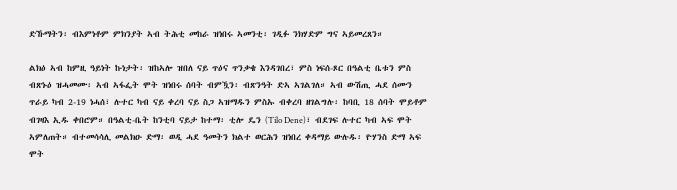ድኹማትን፡ ብእምነቶም ምክንያት ኣብ ትሕቲ መከራ ዝነበሩ ኣመንቲ፡ ገዲፉ ንክሃድም ግና ኣይመረጸን።

ልክዕ ኣብ ከምዚ ዓይነት ኩነታት፡ ዝከኣሎ ዝበለ ናይ ጥዕና ጥንቃቄ እንዳገበረ፣ ምስ ነፍሰ-ጾር በዓልቲ ቤቱን ምስ ብጽኑዕ ዝሓመሙ፡ ኣብ ኣፋፌት ሞት ዝነበሩ ሰባት ብምዃን፡ ብጽንዓት ድኣ ኣገልገለ። ኣብ ውሽጢ ሓደ ሰሙን ጥራይ ካብ 2-19 ነሓሰ፣ ሉተር ካብ ናይ ቀረባ ናይ ስጋ ኣዝማዱን ምስኡ ብቀረባ ዘገልግሉ፡ ከባቢ 18 ሰባት ሞይቶም ብገዛእ ኢዱ ቀበሮም። በዓልቲ-ቤት ከንቲባ ናይታ ከተማ፡ ቲሎ ዴን (Tilo Dene)፣ ብደገፍ ሉተር ካብ ኣፍ ሞት ኣምለጠት። ብተመሳሳሊ መልክዑ ድማ፡ ወዲ ሓደ ዓመትን ክልተ ወርሕን ዝነበረ ቀዳማይ ውሉዱ፡ ዮሃንስ ድማ ኣፍ ሞት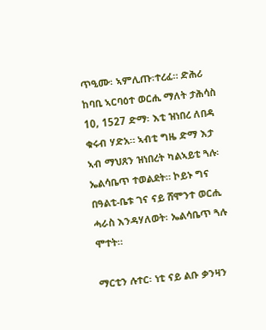ጥዒሙ፡ ኣምሊጡ፡ተረፈ። ድሕሪ ከባቢ ኣርባዕተ ወርሒ ማለት ታሕሳስ 10, 1527 ድማ፡ እቲ ዝነበረ ለበዳ ቁሩብ ሃድአ። ኣብቲ ግዜ ድማ እታ ኣብ ማህጸን ዝነበረት ካልኣይቲ ጓሉ፡ ኤልሳቤጥ ተወልደት። ኮይኑ ግና በዓልቲ-ቤቱ ገና ናይ ሸሞንተ ወርሒ ሓራስ እንዳሃለወት፡ ኤልሳቤጥ ጓሉ ሞተት።

ማርቲን ሉተር፡ ነቲ ናይ ልቡ ቃንዛን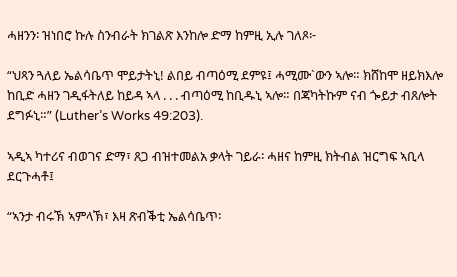ሓዘንን፡ ዝነበሮ ኩሉ ስንብራት ክገልጽ እንከሎ ድማ ከምዚ ኢሉ ገለጾ፦

“ህጻን ጓለይ ኤልሳቤጥ ሞይታትኒ! ልበይ ብጣዕሚ ደምዩ፤ ሓሚሙ`ውን ኣሎ። ክሸከሞ ዘይክእሎ ከቢድ ሓዘን ገዲፋትለይ ከይዳ ኣላ . . . ብጣዕሚ ከቢዱኒ ኣሎ። በጃካትኩም ናብ ጐይታ ብጸሎት ደግፉኒ።” (Luther’s Works 49:203).

ኣዲኣ ካተሪና ብወገና ድማ፣ ጸጋ ብዝተመልአ ቃላት ገይራ፡ ሓዘና ከምዚ ክትብል ዝርግፍ ኣቢላ ደርጉሓቶ፤

“ኣንታ ብሩኽ ኣምላኽ፣ እዛ ጽብቕቲ ኤልሳቤጥ፡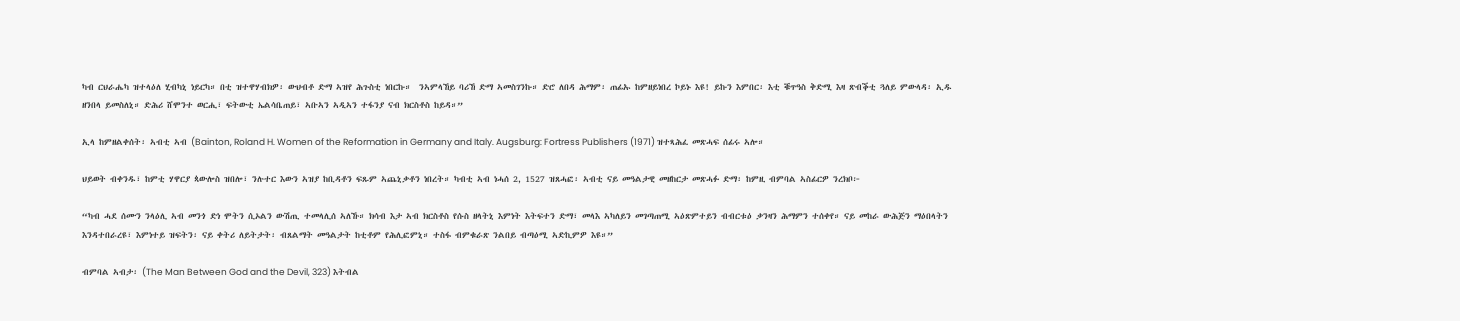ካብ ርህራሔካ ዝተላዕለ ሂብካኒ ነይርካ። በቲ ዝተዋሃብክዎ፡ ውህብቶ ድማ ኣዝየ ሕጉስቲ ነበርኩ።  ንኣምላኸይ ባሪኸ ድማ ኣመስገንኩ። ድሮ ለበዳ ሕማም፡ ጠፊኡ ከምዘይነበረ ኮይኑ እዩ! ይኩን እምበር፡ እቲ ቑጥዓስ ቅድሚ እዛ ጽብቕቲ ጓለይ ምውላዳ፡ ኢዱ ዘንበላ ይመስለኒ። ድሕሪ ሸሞንተ ወርሒ፣ ፍትውቲ ኤልሳቤጠይ፣ ኣቡኣን ኣዲኣን ተፋንያ ናብ ክርስቶስ ከይዳ።”

ኢላ ከምዘልቀሰት፡ ኣብቲ ኣብ (Bainton, Roland H. Women of the Reformation in Germany and Italy. Augsburg: Fortress Publishers (1971) ዝተጻሕፈ መጽሓፍ ሰፊሩ ኣሎ።

ህይወት ብቀንዱ፣ ከምቲ ሃዋርያ ጳውሎስ ዝበሎ፣ ንሉተር እውን ኣዝያ ከቢዳቶን ፍጹም ኣጨኒቃቶን ነበረት። ካብቲ ኣብ ነሓሰ 2, 1527 ዝጸሓፎ፡ ኣብቲ ናይ መዓልታዊ መዘከርታ መጽሓፉ ድማ፡ ከምዚ ብምባል ኣስፊርዎ ንረክቦ፦

“ካብ ሓደ ሰሙን ንላዕሊ ኣብ መንጎ ድነ ሞትን ሲኦልን ውሽጢ ተመላሊሰ ኣለኹ። ክሳብ እታ ኣብ ክርስቶስ የሱስ ዘላትኒ እምነት እትፍተን ድማ፣ መላእ ኣካለይን መገጣጠሚ ኣዕጽምተይን ብብርቱዕ ቃንዛን ሕማምን ተሰቀየ። ናይ መከራ ውሕጅን ማዕበላትን እንዳተበራረዩ፣ እምነተይ ዝፍትን፡ ናይ ቀትሪ ለይትታት፡ ብጸልማት መዓልታት ከቲቶም የሕሊፎምኒ። ተስፋ ብምቁራጽ ንልበይ ብጣዕሚ ኣድኪምዎ እዩ።”

ብምባል ኣብታ፡ (The Man Between God and the Devil, 323) እትብል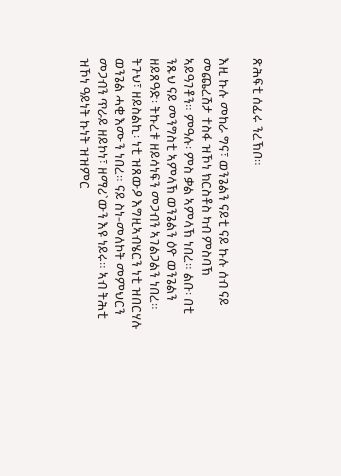ጽሕፍቲ ሰፊሩ ንረኽቦ።

እዚ ኩሉ መከራ ግና፣ ወንጌልን ናይቲ ናይ ኩሉ ሰብ ናይ መጨረሽታ ተስፋ ዝኾነ ክርስቶስ ካብ ምስባኽ ኣይዓገቶን። ምዓሉ፡ ምስ ቃል ኣምላኽ ነበረ። ልቡ፡ በቲ ንጹህ ናይ መንግስቲ ኣምላኽ ወንጌልን ዕዮ ወንጌልን ዘይጸዓድ፡ ትኩረቱ ዘይሳነፍን መጋብን ኣገልጋልን ነበረ። ትጉህ፣ ዘይስልኪ፡ ነቲ ዝጸውዖ እግዚኣብሄርን ነቲ ዝበርሃሉ ወንጌል ሓቂ እሙን ነበረ። ናይ ስነ-መለኮት መምህርን መጋብን ጥራይ ዘይኮነ፣ ዘማሪ`ውን እዩ ነይሩ። ኣብ ትሕቲ ዝኾነ ዓይነት ኩነት ዝዝምር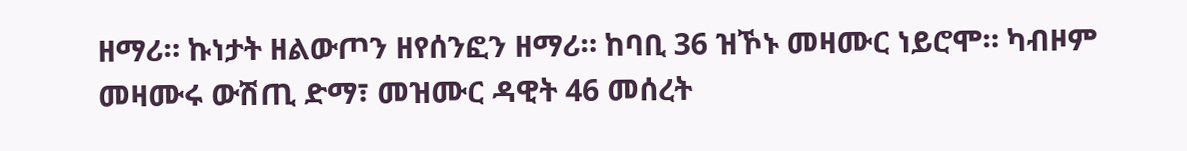ዘማሪ። ኩነታት ዘልውጦን ዘየሰንፎን ዘማሪ። ከባቢ 36 ዝኾኑ መዛሙር ነይሮሞ። ካብዞም መዛሙሩ ውሽጢ ድማ፣ መዝሙር ዳዊት 46 መሰረት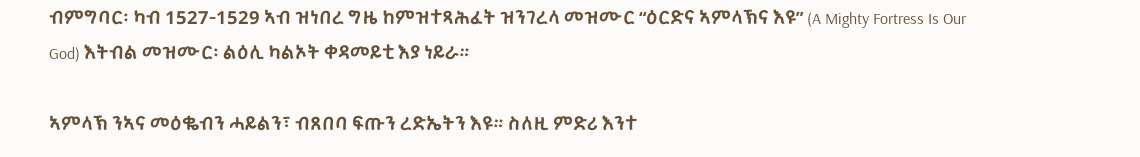ብምግባር፡ ካብ 1527-1529 ኣብ ዝነበረ ግዜ ከምዝተጻሕፈት ዝንገረላ መዝሙር “ዕርድና ኣምላኽና እዩ” (A Mighty Fortress Is Our God) እትብል መዝሙር፡ ልዕሊ ካልኦት ቀዳመይቲ እያ ነይራ።

ኣምላኽ ንኣና መዕቈብን ሓይልን፣ ብጸበባ ፍጡን ረድኤትን እዩ። ስለዚ ምድሪ እንተ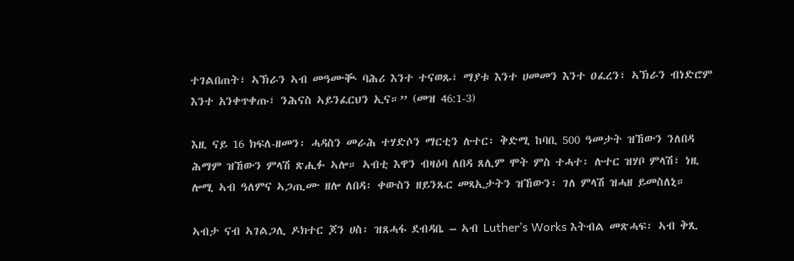ተገልበጠት፣ ኣኽራን ኣብ መዓሙቚ ባሕሪ እንተ ተናወጹ፣ ማያቱ እንተ ሀመመን እንተ ዐፈረን፣ ኣኽራን ብነድሮም እንተ አንቀጥቀጡ፣ ንሕናስ ኣይንፈርህን ኢና።” (መዝ 46:1-3)

እዚ ናይ 16 ክፍለ-ዘመን፡ ሓዳስን መራሕ ተሃድሶን ማርቲን ሉተር፡ ቅድሚ ከባቢ 500 ዓመታት ዝኸውን ንለበዳ ሕማም ዝኸውን ምላሽ ጽሒፉ ኣሎ። ኣብቲ እዋን ብዛዕባ ለበዳ ጸሊም ሞት ምስ ተሓተ፡ ሉተር ዝሃቦ ምላሽ፣ ነዚ ሎሚ ኣብ ዓለምና ኣጋጢሙ ዘሎ ለበዳ፡ ቀውስን ዘይንጹር መጻኢታትን ዝኸውን፡ ገለ ምላሽ ዝሓዘ ይመስለኒ።

ኣብታ ናብ ኣገልጋሊ ዶክተር ጆን ሀስ፡ ዝጸሓፋ ደብዳቤ – ኣብ Luther’s Works እትብል መጽሓፍ፡ ኣብ ቅጺ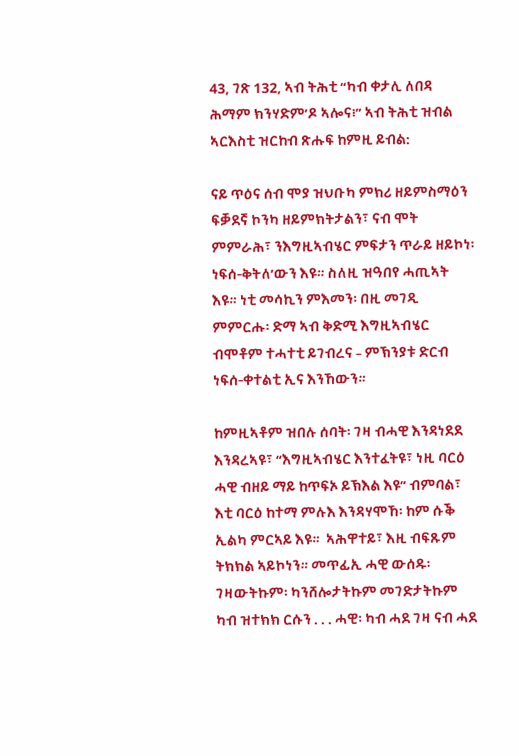43, ገጽ 132, ኣብ ትሕቲ “ካብ ቀታሊ ለበዳ ሕማም ክንሃድም’ዶ ኣሎና፧” ኣብ ትሕቲ ዝብል ኣርእስቲ ዝርከብ ጽሑፍ ከምዚ ይብል:

ናይ ጥዕና ሰብ ሞያ ዝህቡካ ምክሪ ዘይምስማዕን ፍቓደኛ ኮንካ ዘይምክትታልን፣ ናብ ሞት ምምራሕ፣ ንእግዚኣብሄር ምፍታን ጥራይ ዘይኮነ፡ ነፍሰ-ቅትለ’ውን እዩ። ስለዚ ዝዓበየ ሓጢኣት እዩ። ነቲ መሳኪን ምእመን፡ በዚ መገዲ ምምርሑ፡ ድማ ኣብ ቅድሚ እግዚኣብሄር ብሞቶም ተሓተቲ ይገብረና – ምኽንያቱ ድርብ ነፍሰ-ቀተልቲ ኢና እንኸውን።

ከምዚኣቶም ዝበሉ ሰባት፡ ገዛ ብሓዊ እንዳነደደ እንዳረኣዩ፣ “እግዚኣብሄር እንተፈትዩ፣ ነዚ ባርዕ ሓዊ ብዘይ ማይ ከጥፍኦ ይኽእል እዩ” ብምባል፣ እቲ ባርዕ ከተማ ምሉእ እንዳሃሞኸ፡ ከም ሱቕ ኢልካ ምርኣይ እዩ።  ኣሕዋተይ፣ እዚ ብፍጹም ትክክል ኣይኮነን። መጥፊኢ ሓዊ ውሰዱ፡ ገዛውትኩም፡ ካንሸሎታትኩም መገድታትኩም ካብ ዝተክክ ርሱን . . . ሓዊ፡ ካብ ሓደ ገዛ ናብ ሓደ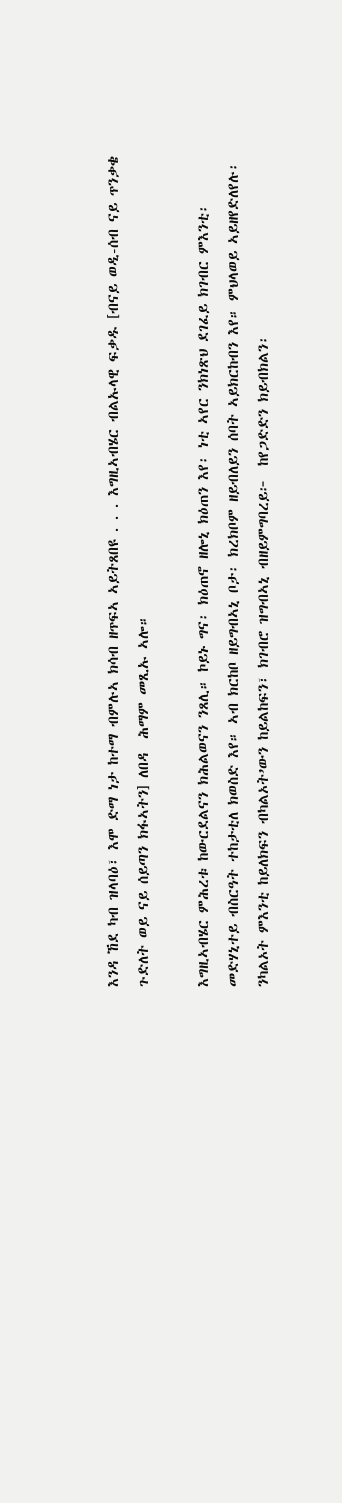እንዳ ኸደ ካብ ዝላባዕ፣ እሞ ድማ ነታ ከተማ ብምሉኣ ክሳብ ዘጥፍኣ ኣይትጸበዩ . . . እግዚኣብሄር ብልኡላዊ ፍቃዱ [ብናይ ወዲ-ሰብ ናይ ጥንቃቄ ጉድለት ወይ ናይ ሰይጣን ክፋኣትን] ለበዳ  ሕማም መጺኡ ኣሎ።

እግዚኣብሄር ምሕረቱ ከውርደልናን ክሕልወናን ንጸሊ። ኮይኑ ግና፡ ክዕጠኖ ዘሎኒ ክዕጠን እየ፡ ነቲ ኣየር ንክነጽህ ደገፈይ ክገብር ምእንቲ፡ መድሃኒተይ ብስርዓት ተከታቲለ ክወስድ እየ። ኣብ ክርከቦ ዘይግብኣኒ ቦታ፡ ክረክቦም ዘይብለይን ሰባት ኣይክርከብን እየ። ምህላወይ ኣይዘየድለየሉ፡ ንካልኦት ምእንቲ ከይለክፍን ብካልኦት’ውን ከይልከፍን፣ ክገብሮ ዝግብኣኒ ብዘይምግባረይ፦  ከየጋድድን ክይብክልን፡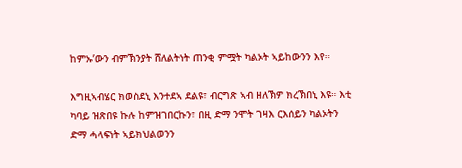ከምኡ’ውን ብምኽንያት ሸለልትነት ጠንቂ ምሟት ካልኦት ኣይከውንን እየ።

እግዚኣብሄር ክወስደኒ እንተደኣ ደልዩ፣ ብርግጽ ኣብ ዘለኽዎ ክረኽበኒ እዩ። እቲ ካባይ ዝጽበዩ ኩሉ ከምዝገበርኩን፣ በዚ ድማ ንሞት ገዛእ ርእሰይን ካልኦትን ድማ ሓላፍነት ኣይክህልወንን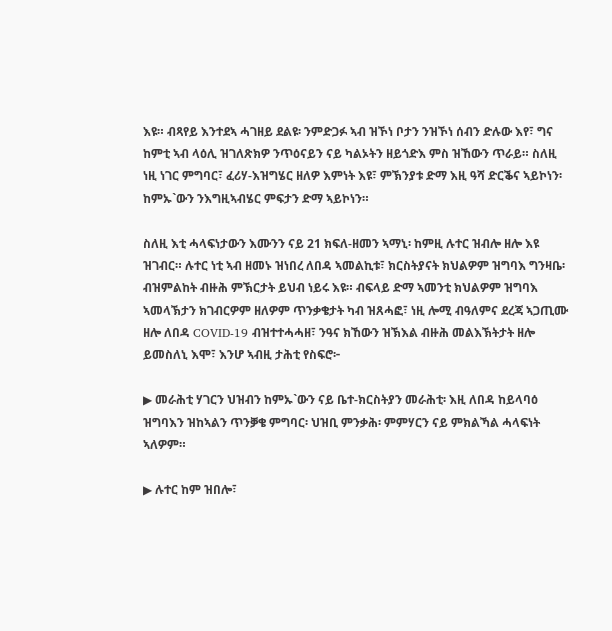እዩ። ብጻየይ እንተደኣ ሓገዘይ ደልዩ፡ ንምድጋፉ ኣብ ዝኾነ ቦታን ንዝኾነ ሰብን ድሉው እየ፣ ግና ከምቲ ኣብ ላዕሊ ዝገለጽክዎ ንጥዕናይን ናይ ካልኦትን ዘይጎድእ ምስ ዝኸውን ጥራይ። ስለዚ ነዚ ነገር ምግባር፣ ፈሪሃ-እዝግሄር ዘለዎ እምነት እዩ፣ ምኽንያቱ ድማ እዚ ዓሻ ድርቕና ኣይኮነን፡ ከምኡ`ውን ንእግዚኣብሄር ምፍታን ድማ ኣይኮነን።

ስለዚ እቲ ሓላፍነታውን እሙንን ናይ 21 ክፍለ-ዘመን ኣማኒ፡ ከምዚ ሉተር ዝብሎ ዘሎ እዩ ዝገብር። ሉተር ነቲ ኣብ ዘመኑ ዝነበረ ለበዳ ኣመልኪቱ፣ ክርስትያናት ክህልዎም ዝግባእ ግንዛቤ፡ ብዝምልከት ብዙሕ ምኽርታት ይህብ ነይሩ እዩ። ብፍላይ ድማ ኣመንቲ ክህልዎም ዝግባእ ኣመላኽታን ክገብርዎም ዘለዎም ጥንቃቄታት ካብ ዝጸሓፎ፣ ነዚ ሎሚ ብዓለምና ደረጃ ኣጋጢሙ ዘሎ ለበዳ COVID-19 ብዝተተሓሓዘ፣ ንዓና ክኸውን ዝኽእል ብዙሕ መልእኽትታት ዘሎ ይመስለኒ እሞ፣ እንሆ ኣብዚ ታሕቲ የስፍሮ፦

▶ መራሕቲ ሃገርን ህዝብን ከምኡ`ውን ናይ ቤተ-ክርስትያን መራሕቲ፡ እዚ ለበዳ ከይላባዕ ዝግባእን ዝከኣልን ጥንቓቄ ምግባር፡ ህዝቢ ምንቃሕ፡ ምምሃርን ናይ ምክልኻል ሓላፍነት ኣለዎም።

▶ ሉተር ከም ዝበሎ፣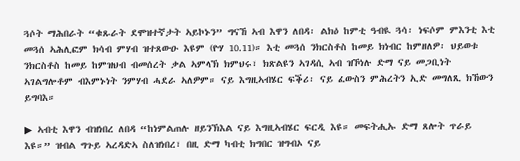ጓሶት ማሕበራት “ቁጹራት ደሞዝተኛታት ኣይኮኑን” ግናኸ ኣብ እዋን ለበዳ፡ ልክዕ ከምቲ ዓብዪ ጓሳ፡ ነፍሶም ምእንቲ እቲ መጓሰ ኣሕሊፎም ክሳብ ምሃብ ዝተጸውዑ እዩም (ዮሃ 10.11)። እቲ መጓሰ ንክርስቶስ ከመይ ክነብር ከምዘለዎ፡ ህይወቱ ንክርስቶስ ከመይ ከምዝህብ ብመሰረት ቃል ኣምላኽ ክምህሩ፣ ክጽልዩን ኣገዳሲ ኣብ ዝኾነሉ ድማ ናይ መጋቢነት ኣገልግሎቶም ብእምኑነት ንምሃብ ሓደራ ኣለዎም። ናይ እግዚኣብሄር ፍቕሪ፡ ናይ ፈውስን ምሕረትን ኢድ መግለጺ ክኸውን ይግባእ።

▶ ኣብቲ እዋን ብዝነበረ ለበዳ “ከነምልጠሉ ዘይንኽእል ናይ እግዚኣብሄር ፍርዲ እዩ። መፍትሒኡ ድማ ጸሎት ጥራይ እዩ።” ዝብል ግጉይ ኣረዳድኣ ስለዝነበረ፣ በዚ ድማ ካብቲ ክግበር ዝግብኦ ናይ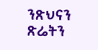ንጽህናን ጽሬትን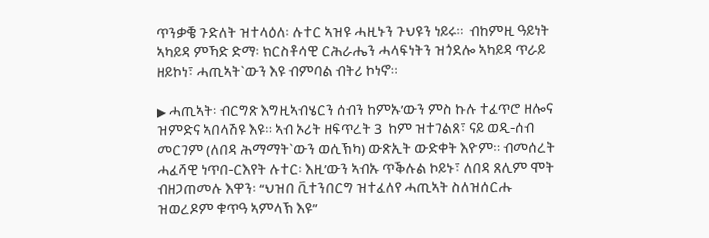ጥንቃቔ ጉድለት ዝተላዕለ፡ ሉተር ኣዝዩ ሓዚኑን ጉህዩን ነይሩ።  ብከምዚ ዓይነት ኣካይዳ ምኻድ ድማ፡ ክርስቶሳዊ ርሕራሔን ሓላፍነትን ዝጎደሎ ኣካይዳ ጥራይ ዘይኮነ፣ ሓጢኣት`ውን እዩ ብምባል ብትሪ ኮነኖ።

▶ ሓጢኣት፡ ብርግጽ እግዚኣብሄርን ሰብን ከምኡ’ውን ምስ ኩሉ ተፈጥሮ ዘሎና ዝምድና ኣበላሽዩ እዩ። ኣብ ኦሪት ዘፍጥረት 3  ከም ዝተገልጸ፣ ናይ ወዲ-ሰብ መርገም (ለበዳ ሕማማት`ውን ወሲኽካ) ውጽኢት ውድቀት እዮም። ብመሰረት ሓፈሻዊ ነጥበ-ርእየት ሉተር፡ እዚ’ውን ኣብኡ ጥቕሉል ኮይኑ፣ ለበዳ ጸሊም ሞት ብዘጋጠመሉ እዋን፡ “ህዝበ ቪተንበርግ ዝተፈለየ ሓጢኣት ስለዝሰርሑ ዝወረዶም ቁጥዓ ኣምላኽ እዩ”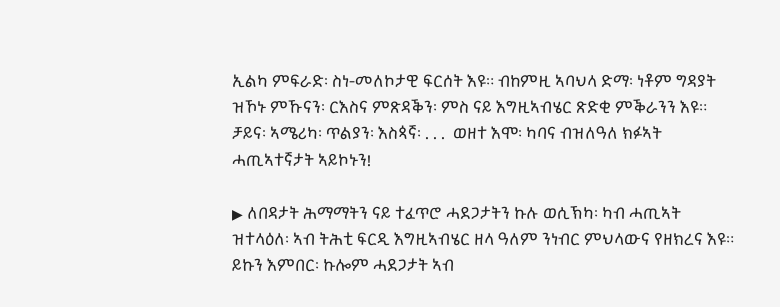ኢልካ ምፍራድ፡ ስነ-መለኮታዊ ፍርሰት እዩ። ብከምዚ ኣባህላ ድማ፡ ነቶም ግዳያት ዝኾኑ ምኹናን፡ ርእስና ምጽዳቕን፡ ምስ ናይ እግዚኣብሄር ጽድቂ ምቕራንን እዩ። ቻይና፡ ኣሜሪካ፡ ጥልያን፡ እስጳኛ፡ . . .  ወዘተ እሞ፡ ካባና ብዝለዓለ ክፉኣት ሓጢኣተኛታት ኣይኮኑን!

▶ ለበዳታት ሕማማትን ናይ ተፈጥሮ ሓደጋታትን ኩሉ ወሲኽካ፡ ካብ ሓጢኣት ዝተላዕለ፡ ኣብ ትሕቲ ፍርዲ እግዚኣብሄር ዘላ ዓለም ንነብር ምህላውና የዘክረና እዩ። ይኩን እምበር፡ ኩሎም ሓደጋታት ኣብ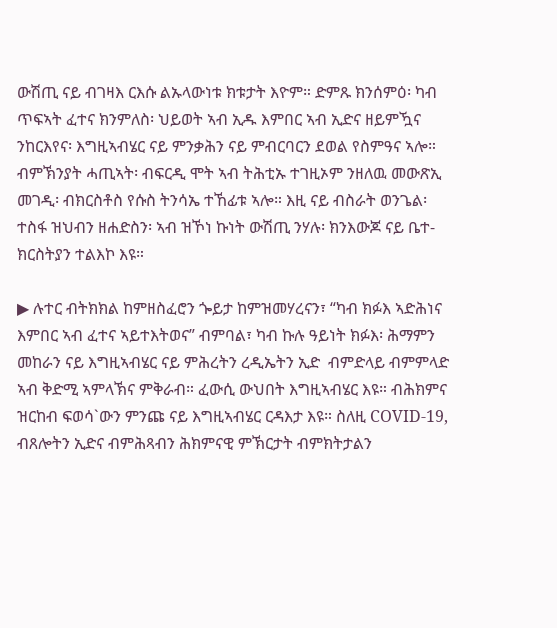ውሽጢ ናይ ብገዛእ ርእሱ ልኡላውነቱ ክቱታት እዮም። ድምጹ ክንሰምዕ፡ ካብ ጥፍኣት ፈተና ክንምለስ፡ ህይወት ኣብ ኢዱ እምበር ኣብ ኢድና ዘይምዃና ንከርእየና፡ እግዚኣብሄር ናይ ምንቃሕን ናይ ምብርባርን ደወል የስምዓና ኣሎ። ብምኽንያት ሓጢኣት፡ ብፍርዲ ሞት ኣብ ትሕቲኡ ተገዚኦም ንዘለዉ መውጽኢ መገዲ፡ ብክርስቶስ የሱስ ትንሳኤ ተኸፊቱ ኣሎ። እዚ ናይ ብስራት ወንጌል፡ ተስፋ ዝህብን ዘሐድስን፡ ኣብ ዝኾነ ኩነት ውሽጢ ንሃሉ፡ ክንእውጆ ናይ ቤተ-ክርስትያን ተልእኮ እዩ።

▶ ሉተር ብትክክል ከምዘስፈሮን ጐይታ ከምዝመሃረናን፣ “ካብ ክፉእ ኣድሕነና እምበር ኣብ ፈተና ኣይተእትወና” ብምባል፣ ካብ ኩሉ ዓይነት ክፉእ፡ ሕማምን መከራን ናይ እግዚኣብሄር ናይ ምሕረትን ረዲኤትን ኢድ  ብምድላይ ብምምላድ ኣብ ቅድሚ ኣምላኽና ምቅራብ። ፈውሲ ውህበት እግዚኣብሄር እዩ። ብሕክምና ዝርከብ ፍወሳ`ውን ምንጩ ናይ እግዚኣብሄር ርዳእታ እዩ። ስለዚ COVID-19, ብጸሎትን ኢድና ብምሕጻብን ሕክምናዊ ምኽርታት ብምክትታልን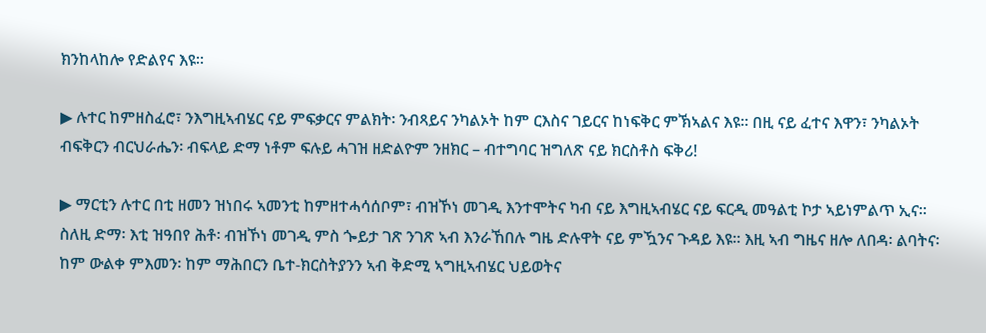ክንከላከሎ የድልየና እዩ።

▶ ሉተር ከምዘስፈሮ፣ ንእግዚኣብሄር ናይ ምፍቃርና ምልክት፡ ንብጻይና ንካልኦት ከም ርእስና ገይርና ከነፍቅር ምኽኣልና እዩ። በዚ ናይ ፈተና እዋን፣ ንካልኦት ብፍቅርን ብርህራሔን፡ ብፍላይ ድማ ነቶም ፍሉይ ሓገዝ ዘድልዮም ንዘክር – ብተግባር ዝግለጽ ናይ ክርስቶስ ፍቅሪ!

▶ ማርቲን ሉተር በቲ ዘመን ዝነበሩ ኣመንቲ ከምዘተሓሳሰቦም፣ ብዝኾነ መገዲ እንተሞትና ካብ ናይ እግዚኣብሄር ናይ ፍርዲ መዓልቲ ኮታ ኣይነምልጥ ኢና። ስለዚ ድማ፡ እቲ ዝዓበየ ሕቶ፡ ብዝኾነ መገዲ ምስ ጐይታ ገጽ ንገጽ ኣብ እንራኸበሉ ግዜ ድሉዋት ናይ ምዃንና ጉዳይ እዩ። እዚ ኣብ ግዜና ዘሎ ለበዳ፡ ልባትና፡ ከም ውልቀ ምእመን፡ ከም ማሕበርን ቤተ-ክርስትያንን ኣብ ቅድሚ ኣግዚኣብሄር ህይወትና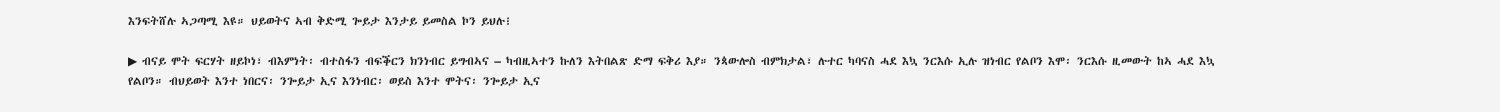እንፍትሸሉ ኣጋጣሚ እዩ። ህይወትና ኣብ ቅድሚ ጐይታ እንታይ ይመስል ኮን ይህሉ፧

▶ ብናይ ሞት ፍርሃት ዘይኮነ፣ ብእምነት፡ ብተስፋን ብፍቕርን ክንነብር ይግብኣና – ካብዚኣተን ኩለን እትበልጽ ድማ ፍቅሪ እያ። ንጳውሎስ ብምክታል፣ ሉተር ካባናስ ሓደ እኳ ንርእሱ ኢሉ ዝነብር የልቦን እሞ፡ ንርእሱ ዚመውት ከኣ ሓደ እኳ የልቦን። ብህይወት እንተ ነበርና፡ ንጐይታ ኢና እንነብር፡ ወይስ እንተ ሞትና፡ ንጐይታ ኢና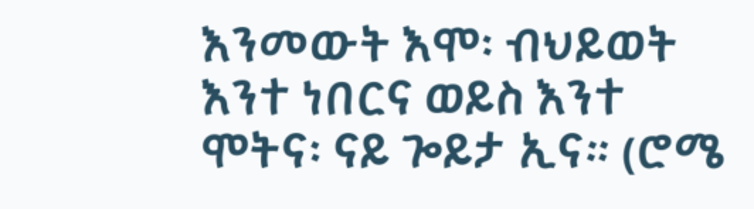እንመውት እሞ፡ ብህይወት እንተ ነበርና ወይስ እንተ ሞትና፡ ናይ ጐይታ ኢና። (ሮሜ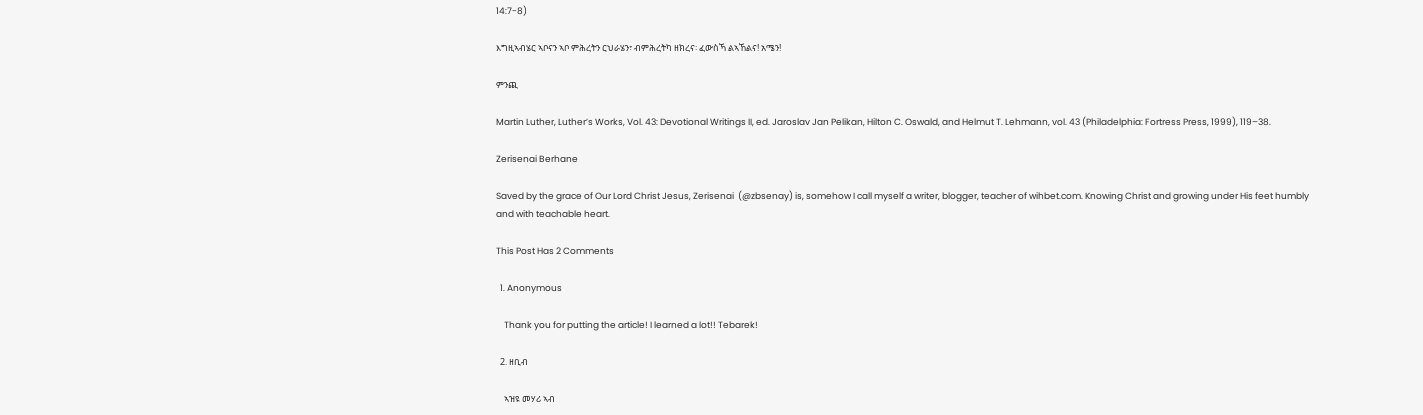14:7-8)

እግዚኣብሄር ኣቦናን ኣቦ ምሕረትን ርህራሄን፣ ብምሕረትካ ዘክረና፡ ፈውስኻ ልኣኸልና! አሜን!

ምንጪ

Martin Luther, Luther’s Works, Vol. 43: Devotional Writings II, ed. Jaroslav Jan Pelikan, Hilton C. Oswald, and Helmut T. Lehmann, vol. 43 (Philadelphia: Fortress Press, 1999), 119–38.

Zerisenai Berhane

Saved by the grace of Our Lord Christ Jesus, Zerisenai  (@zbsenay) is, somehow I call myself a writer, blogger, teacher of wihbet.com. Knowing Christ and growing under His feet humbly and with teachable heart.

This Post Has 2 Comments

  1. Anonymous

    Thank you for putting the article! I learned a lot!! Tebarek!

  2. ዘቢብ

    ኣዝዩ መሃሪ ኣብ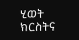ሂወት ክርስትና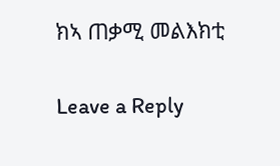ክኣ ጠቃሚ መልእክቲ

Leave a Reply